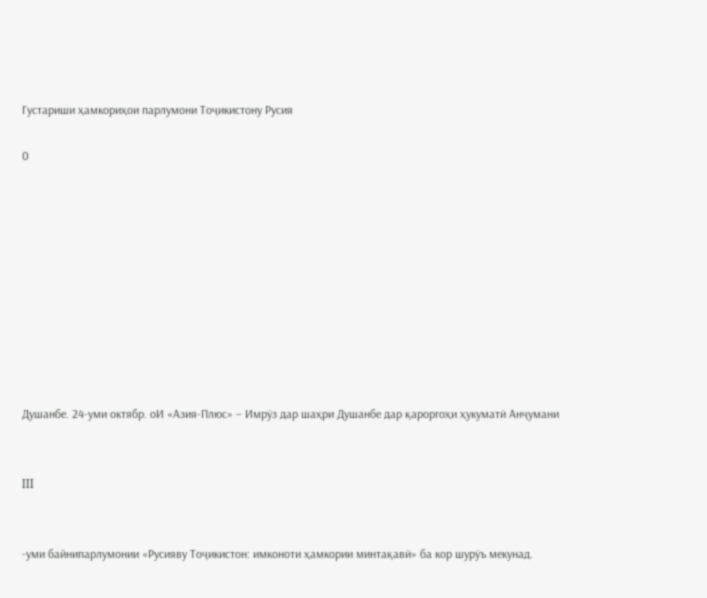Густариши ҳамкориҳои парлумони Тоҷикистону Русия

0










Душанбе. 24-уми октябр. оИ «Азия-Плюс» – Имрӯз дар шаҳри Душанбе дар қароргоҳи ҳукуматӣ Анҷумани


III


-уми байнипарлумонии «Русияву Тоҷикистон: имконоти ҳамкории минтақавӣ» ба кор шурӯъ мекунад.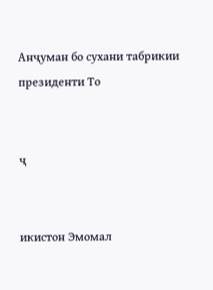Анҷуман бо сухани табрикии президенти То


ҷ


икистон Эмомал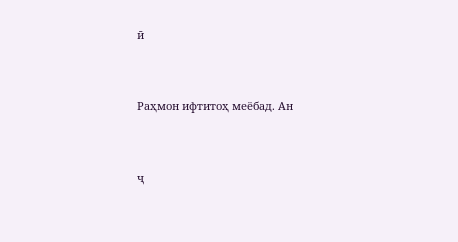ӣ


Раҳмон ифтитоҳ меёбад. Ан


ҷ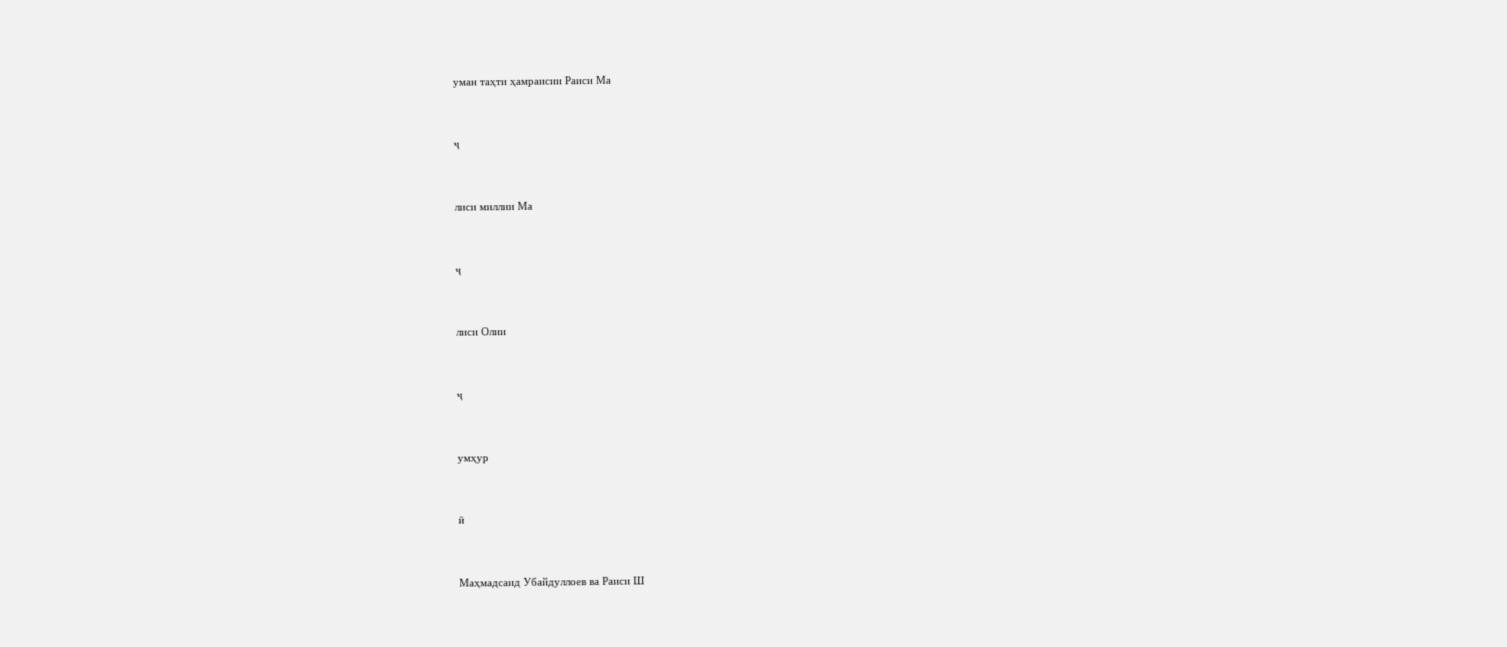уман таҳти ҳамраисии Раиси Ма


ҷ


лиси миллии Ма


ҷ


лиси Олии


ҷ


умҳур


ӣ


Маҳмадсаид Убайдуллоев ва Раиси Ш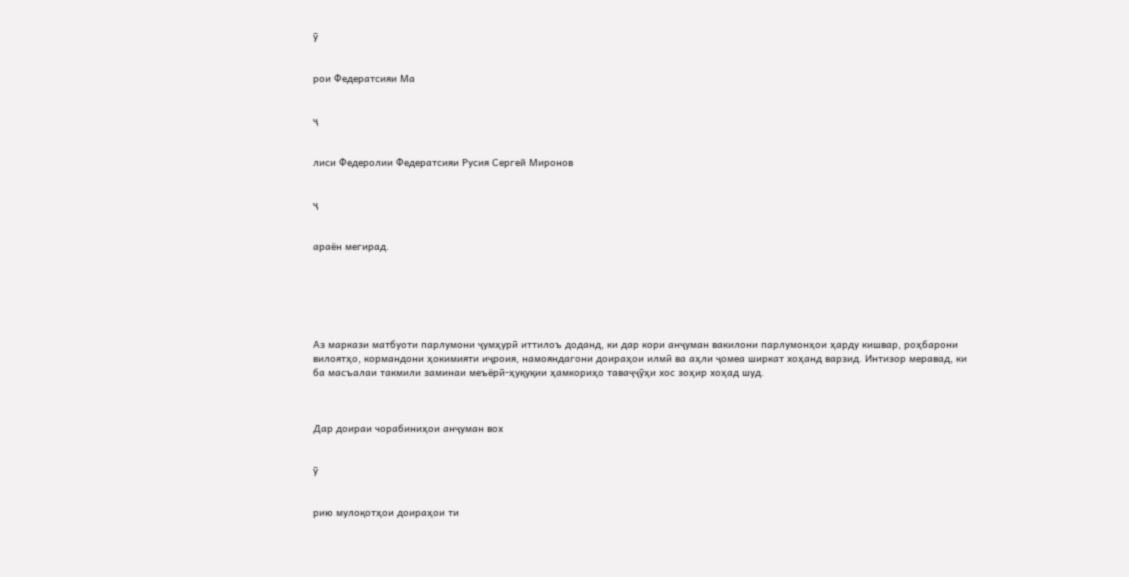ӯ


рои Федератсияи Ма


ҷ


лиси Федеролии Федератсияи Русия Сергей Миронов


ҷ


араён мегирад.






Аз маркази матбуоти парлумони ҷумҳурӣ иттилоъ доданд, ки дар кори анҷуман вакилони парлумонҳои ҳарду кишвар, роҳбарони вилоятҳо, кормандони ҳокимияти иҷроия, намояндагони доираҳои илмӣ ва аҳли ҷомеа ширкат хоҳанд варзид. Интизор меравад, ки ба масъалаи такмили заминаи меъёрӣ-ҳуқуқии ҳамкориҳо таваҷҷӯҳи хос зоҳир хоҳад шуд.



Дар доираи чорабиниҳои анҷуман вох


ӯ


рию мулоқотҳои доираҳои ти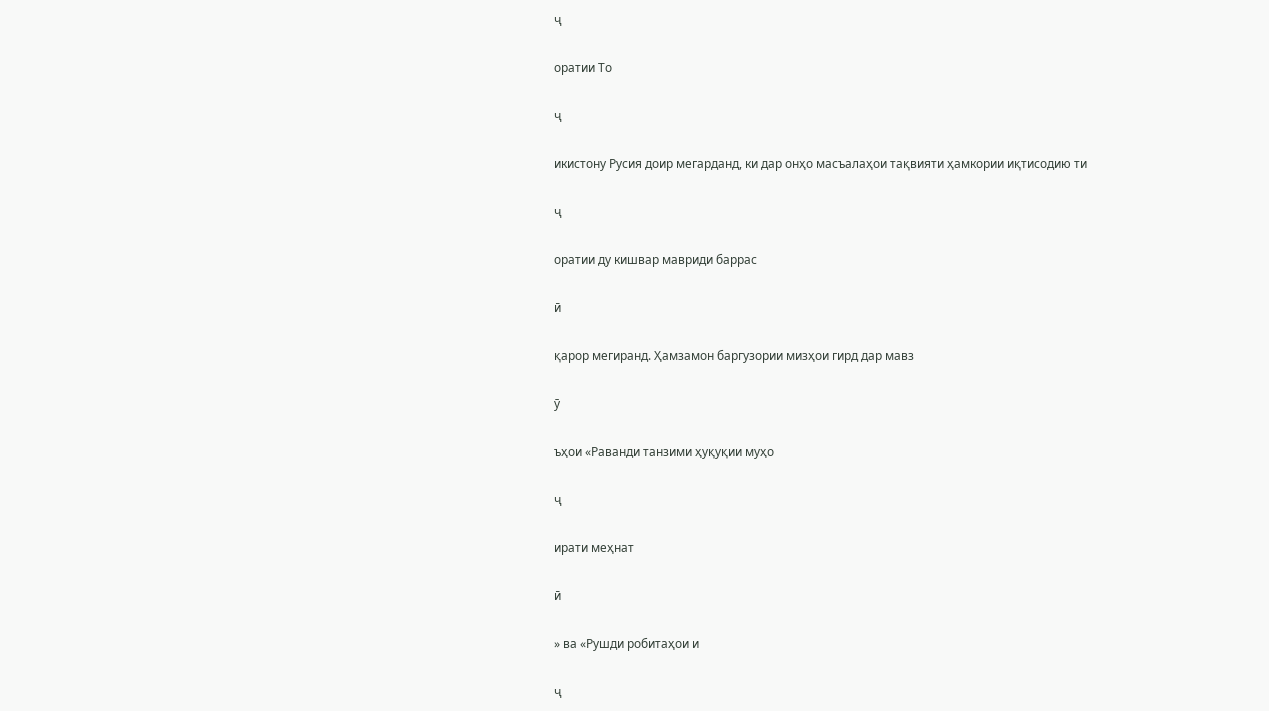ҷ


оратии То


ҷ


икистону Русия доир мегарданд, ки дар онҳо масъалаҳои тақвияти ҳамкории иқтисодию ти


ҷ


оратии ду кишвар мавриди баррас


ӣ


қарор мегиранд. Ҳамзамон баргузории мизҳои гирд дар мавз


ӯ


ъҳои «Раванди танзими ҳуқуқии муҳо


ҷ


ирати меҳнат


ӣ


» ва «Рушди робитаҳои и


ҷ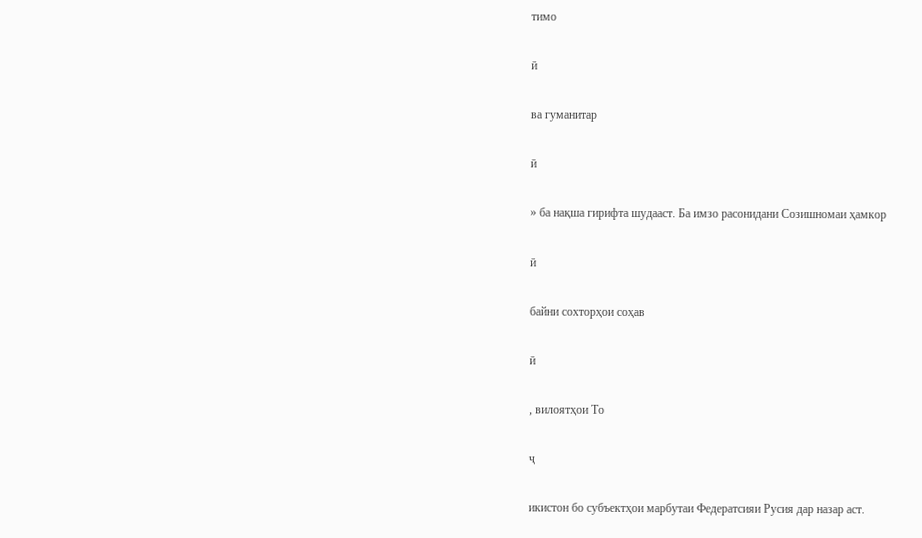тимо


ӣ


ва гуманитар


ӣ


» ба нақша гирифта шудааст. Ба имзо расонидани Созишномаи ҳамкор


ӣ


байни сохторҳои соҳав


ӣ


, вилоятҳои То


ҷ


икистон бо субъектҳои марбутаи Федератсияи Русия дар назар аст.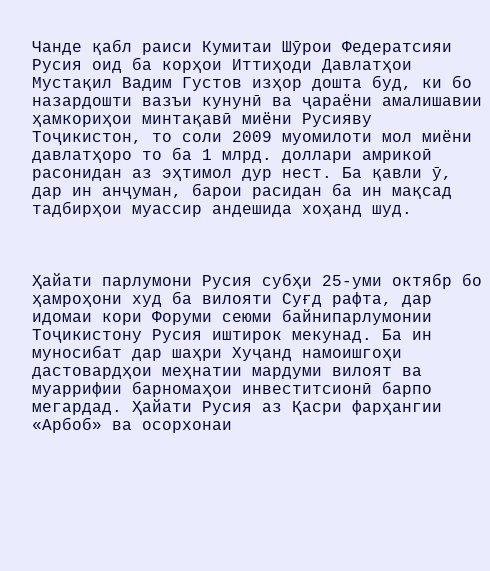Чанде қабл раиси Кумитаи Шӯрои Федератсияи Русия оид ба корҳои Иттиҳоди Давлатҳои Мустақил Вадим Густов изҳор дошта буд, ки бо назардошти вазъи кунунӣ ва ҷараёни амалишавии ҳамкориҳои минтақавӣ миёни Русияву Тоҷикистон, то соли 2009 муомилоти мол миёни давлатҳоро то ба 1 млрд. доллари амрикоӣ расонидан аз эҳтимол дур нест. Ба қавли ӯ, дар ин анҷуман, барои расидан ба ин мақсад тадбирҳои муассир андешида хоҳанд шуд.



Ҳайати парлумони Русия субҳи 25-уми октябр бо ҳамроҳони худ ба вилояти Суғд рафта, дар идомаи кори Форуми сеюми байнипарлумонии Тоҷикистону Русия иштирок мекунад. Ба ин муносибат дар шаҳри Хуҷанд намоишгоҳи дастовардҳои меҳнатии мардуми вилоят ва муаррифии барномаҳои инвеститсионӣ барпо мегардад. Ҳайати Русия аз Қасри фарҳангии «Арбоб» ва осорхонаи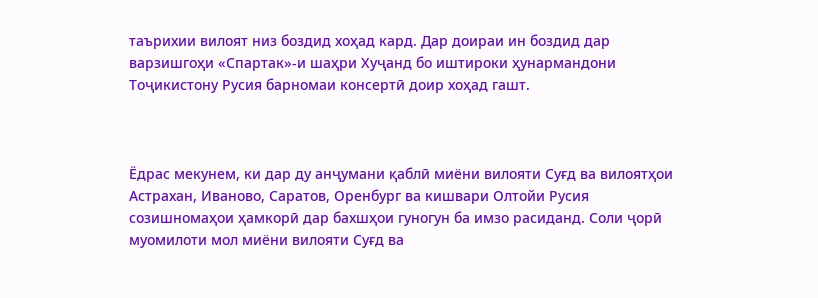таърихии вилоят низ боздид хоҳад кард. Дар доираи ин боздид дар варзишгоҳи «Спартак»-и шаҳри Хуҷанд бо иштироки ҳунармандони Тоҷикистону Русия барномаи консертӣ доир хоҳад гашт.



Ёдрас мекунем, ки дар ду анҷумани қаблӣ миёни вилояти Суғд ва вилоятҳои Астрахан, Иваново, Саратов, Оренбург ва кишвари Олтойи Русия созишномаҳои ҳамкорӣ дар бахшҳои гуногун ба имзо расиданд. Соли ҷорӣ муомилоти мол миёни вилояти Суғд ва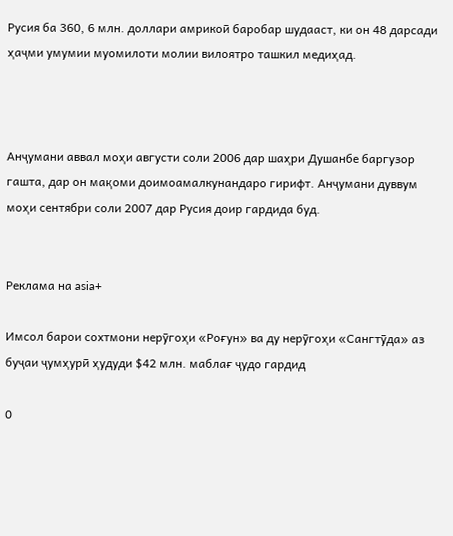Русия ба 360, 6 млн. доллари амрикоӣ баробар шудааст, ки он 48 дарсади ҳаҷми умумии муомилоти молии вилоятро ташкил медиҳад.



Анҷумани аввал моҳи августи соли 2006 дар шаҳри Душанбе баргузор гашта, дар он мақоми доимоамалкунандаро гирифт. Анҷумани дуввум моҳи сентябри соли 2007 дар Русия доир гардида буд.


Реклама на asia+

Имсол барои сохтмони нерӯгоҳи «Роғун» ва ду нерӯгоҳи «Сангтӯда» аз буҷаи ҷумҳурӣ ҳудуди $42 млн. маблағ ҷудо гардид

0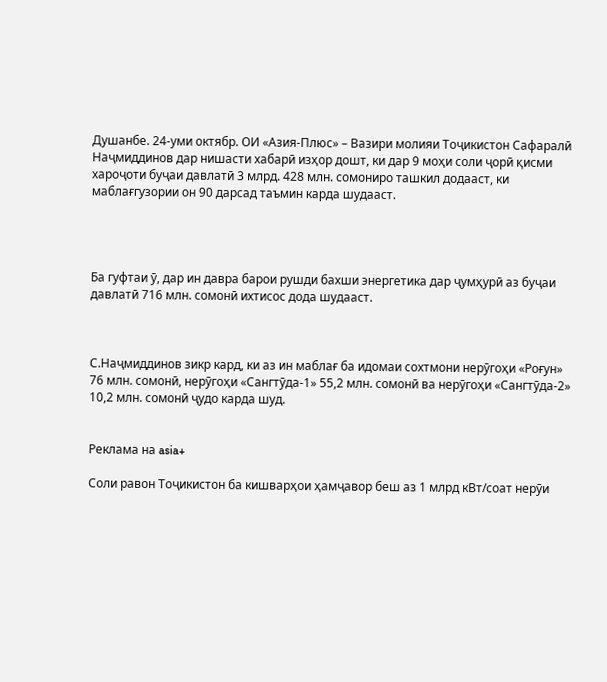Душанбе. 24-уми октябр. ОИ «Азия-Плюс» – Вазири молияи Тоҷикистон Сафаралӣ Наҷмиддинов дар нишасти хабарӣ изҳор дошт, ки дар 9 моҳи соли ҷорӣ қисми хароҷоти буҷаи давлатӣ 3 млрд. 428 млн. сомониро ташкил додааст, ки маблағгузории он 90 дарсад таъмин карда шудааст.




Ба гуфтаи ӯ, дар ин давра барои рушди бахши энергетика дар ҷумҳурӣ аз буҷаи давлатӣ 716 млн. сомонӣ ихтисос дода шудааст.



С.Наҷмиддинов зикр кард, ки аз ин маблағ ба идомаи сохтмони нерӯгоҳи «Роғун» 76 млн. сомонӣ, нерӯгоҳи «Сангтӯда-1» 55,2 млн. сомонӣ ва нерӯгоҳи «Сангтӯда-2» 10,2 млн. сомонӣ ҷудо карда шуд.


Реклама на asia+

Соли равон Тоҷикистон ба кишварҳои ҳамҷавор беш аз 1 млрд кВт/соат нерӯи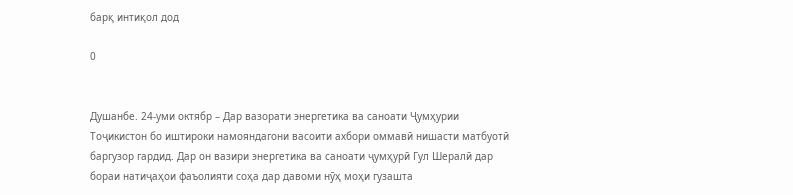барқ интиқол дод

0


Душанбе. 24-уми октябр – Дар вазорати энергетика ва саноати Ҷумҳурии Тоҷикистон бо иштироки намояндагони васоити ахбори оммавӣ нишасти матбуотӣ баргузор гардид. Дар он вазири энергетика ва саноати ҷумҳурӣ Гул Шералӣ дар бораи натиҷаҳои фаъолияти соҳа дар давоми нӯҳ моҳи гузашта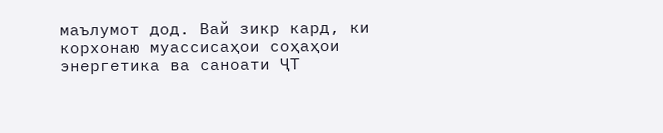маълумот дод. Вай зикр кард, ки корхонаю муассисаҳои соҳаҳои энергетика ва саноати ҶТ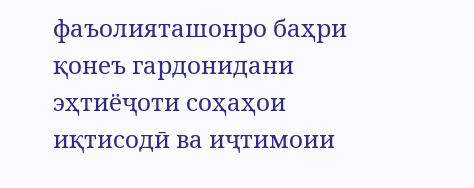фаъолияташонро баҳри қонеъ гардонидани эҳтиёҷоти соҳаҳои иқтисодӣ ва иҷтимоии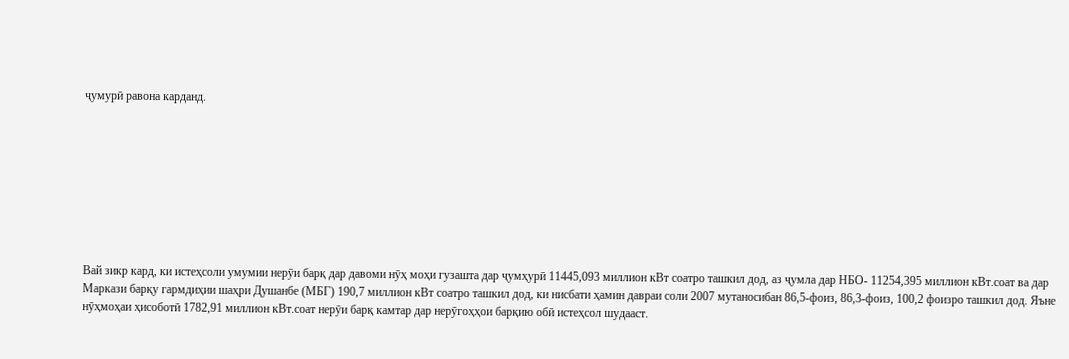ҷумурӣ равона карданд.









Вай зикр кард, ки истеҳсоли умумии нерӯи барқ дар давоми нӯҳ моҳи гузашта дар ҷумҳурӣ 11445,093 миллион кВт соатро ташкил дод, аз ҷумла дар НБО- 11254,395 миллион кВт.соат ва дар Маркази барқу гармдиҳии шаҳри Душанбе (МБГ) 190,7 миллион кВт соатро ташкил дод, ки нисбати ҳамин давраи соли 2007 мутаносибан 86,5-фоиз, 86,3-фоиз, 100,2 фоизро ташкил дод. Яъне нӯҳмоҳаи ҳисоботӣ 1782,91 миллион кВт.соат нерӯи барқ камтар дар нерӯгоҳҳои барқию обӣ истеҳсол шудааст.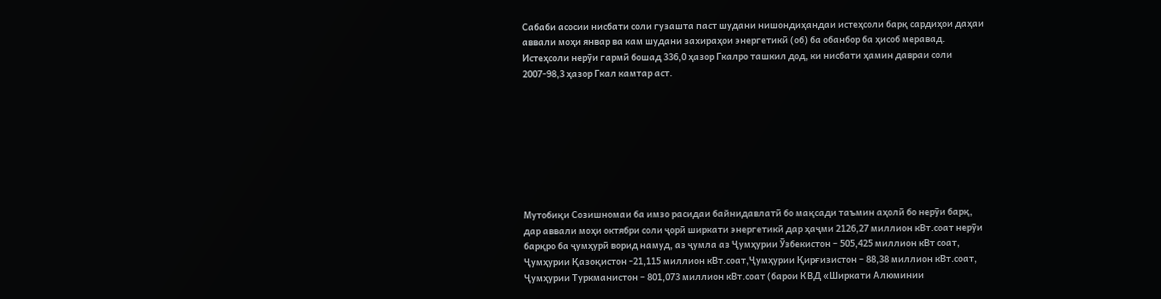Сабаби асосии нисбати соли гузашта паст шудани нишондиҳандаи истеҳсоли барқ сардиҳои даҳаи аввали моҳи январ ва кам шудани захираҳои энергетикӣ (об) ба обанбор ба ҳисоб меравад. Истеҳсоли нерӯи гармӣ бошад 336,0 ҳазор Гкалро ташкил дод, ки нисбати ҳамин давраи соли 2007-98,3 ҳазор Гкал камтар аст.








Мутобиқи Созишномаи ба имзо расидаи байнидавлатӣ бо мақсади таъмин аҳолӣ бо нерӯи барқ, дар аввали моҳи октябри соли ҷорӣ ширкати энергетикӣ дар ҳаҷми 2126,27 миллион кВт.соат нерӯи барқро ба ҷумҳурӣ ворид намуд, аз ҷумла аз Ҷумҳурии Ӯзбекистон – 505,425 миллион кВт соат, Ҷумҳурии Қазоқистон -21,115 миллион кВт.соат,Ҷумҳурии Қирғизистон – 88,38 миллион кВт.соат, Ҷумҳурии Туркманистон – 801,073 миллион кВт.соат (барои КВД «Ширкати Алюминии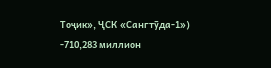Тоҷик», ҶСК «Сангтӯда-1») -710,283 миллион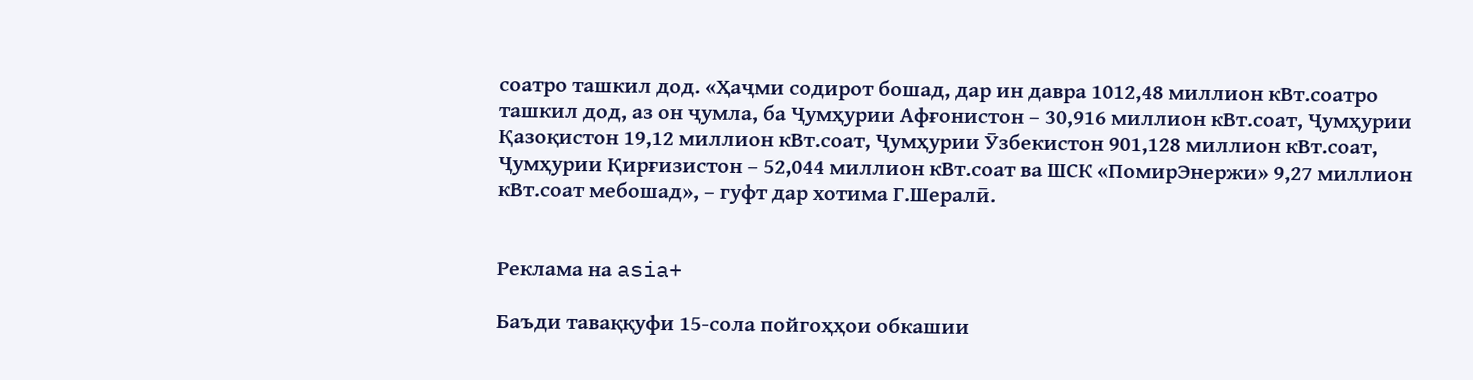соатро ташкил дод. «Ҳаҷми содирот бошад, дар ин давра 1012,48 миллион кВт.соатро ташкил дод, аз он ҷумла, ба Ҷумҳурии Афғонистон – 30,916 миллион кВт.соат, Ҷумҳурии Қазоқистон 19,12 миллион кВт.соат, Ҷумҳурии Ӯзбекистон 901,128 миллион кВт.соат, Ҷумҳурии Қирғизистон – 52,044 миллион кВт.соат ва ШСК «ПомирЭнержи» 9,27 миллион кВт.соат мебошад», – гуфт дар хотима Г.Шералӣ.


Реклама на asia+

Баъди таваққуфи 15-сола пойгоҳҳои обкашии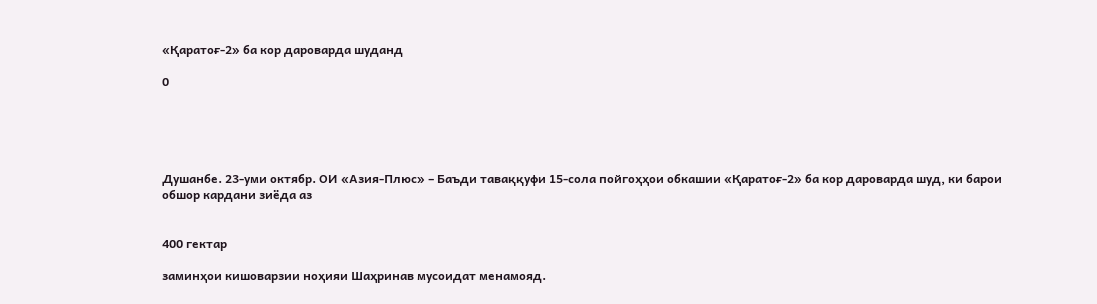«Қаратоғ-2» ба кор дароварда шуданд

0





Душанбе. 23-уми октябр. ОИ «Азия-Плюс» – Баъди таваққуфи 15-сола пойгоҳҳои обкашии «Қаратоғ-2» ба кор дароварда шуд, ки барои обшор кардани зиёда аз


400 гектар

заминҳои кишоварзии ноҳияи Шаҳринав мусоидат менамояд.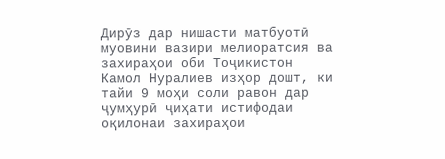Дирӯз дар нишасти матбуотӣ муовини вазири мелиоратсия ва захираҳои оби Тоҷикистон Камол Нуралиев изҳор дошт, ки тайи 9 моҳи соли равон дар ҷумҳурӣ ҷиҳати истифодаи оқилонаи захираҳои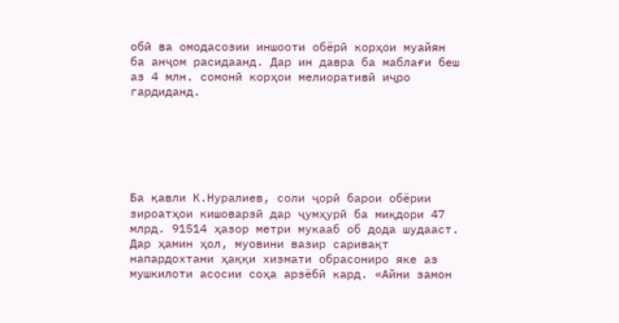обӣ ва омодасозии иншооти обёрӣ корҳои муайян ба анҷом расидаанд. Дар ин давра ба маблағи беш аз 4 млн. сомонӣ корҳои мелиоративӣ иҷро гардиданд.






Ба қавли К.Нуралиев, соли ҷорӣ барои обёрии зироатҳои кишоварзӣ дар ҷумҳурӣ ба миқдори 47 млрд. 91514 ҳазор метри мукааб об дода шудааст. Дар ҳамин ҳол, муовини вазир саривақт напардохтани ҳаққи хизмати обрасониро яке аз мушкилоти асосии соҳа арзёбӣ кард. «Айни замон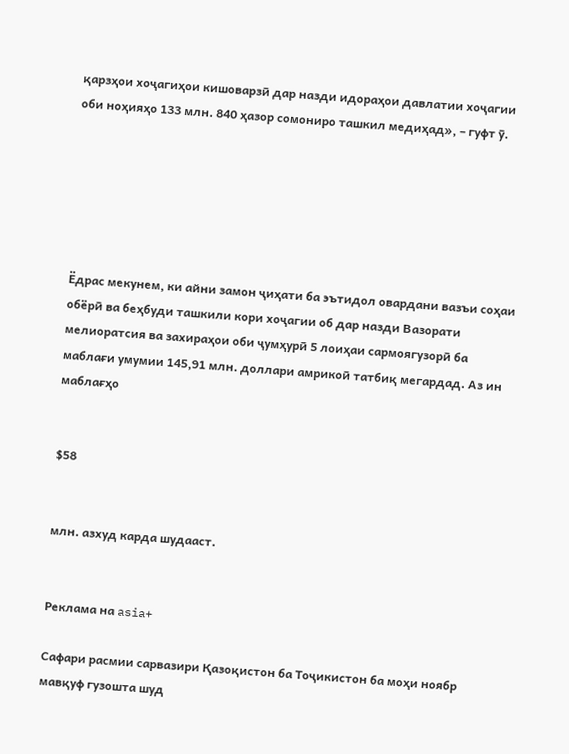қарзҳои хоҷагиҳои кишоварзӣ дар назди идораҳои давлатии хоҷагии оби ноҳияҳо 133 млн. 840 ҳазор сомониро ташкил медиҳад», – гуфт ӯ.






Ёдрас мекунем, ки айни замон ҷиҳати ба эътидол овардани вазъи соҳаи обёрӣ ва беҳбуди ташкили кори хоҷагии об дар назди Вазорати мелиоратсия ва захираҳои оби ҷумҳурӣ 5 лоиҳаи сармоягузорӣ ба маблағи умумии 145,91 млн. доллари амрикоӣ татбиқ мегардад. Аз ин маблағҳо


$58


млн. азхуд карда шудааст.


Реклама на asia+

Сафари расмии сарвазири Қазоқистон ба Тоҷикистон ба моҳи ноябр мавқуф гузошта шуд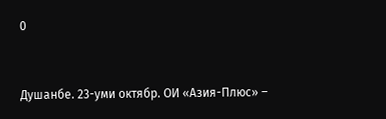0


Душанбе. 23-уми октябр. ОИ «Азия-Плюс» –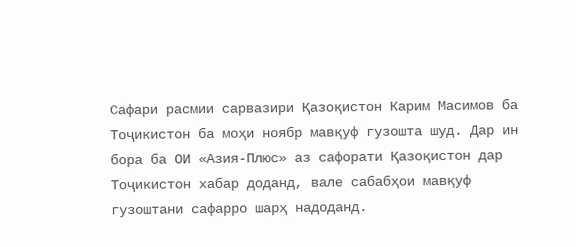Сафари расмии сарвазири Қазоқистон Карим Масимов ба Тоҷикистон ба моҳи ноябр мавқуф гузошта шуд. Дар ин бора ба ОИ «Азия-Плюс» аз сафорати Қазоқистон дар Тоҷикистон хабар доданд, вале сабабҳои мавқуф гузоштани сафарро шарҳ надоданд.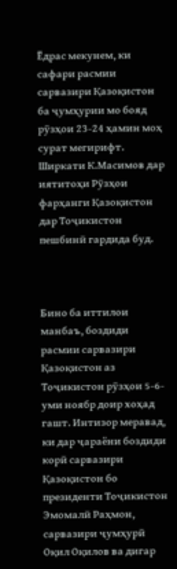Ёдрас мекунем, ки сафари расмии сарвазири Қазоқистон ба ҷумҳурии мо бояд рӯзҳои 23-24 ҳамин моҳ сурат мегирифт. Ширкати К.Масимов дар иятитоҳи Рӯзҳои фарҳанги Қазоқистон дар Тоҷикистон пешбинӣ гардида буд.



Бино ба иттилои манбаъ, боздиди расмии сарвазири Қазоқистон аз Тоҷикистон рӯзҳои 5-6-уми ноябр доир хоҳад гашт. Интизор меравад, ки дар ҷараёни боздиди корӣ сарвазири Қазоқистон бо президенти Тоҷикистон Эмомалӣ Раҳмон, сарвазири ҷумҳурӣ Оқил Оқилов ва дигар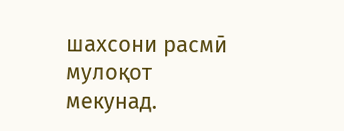шахсони расмӣ мулоқот мекунад.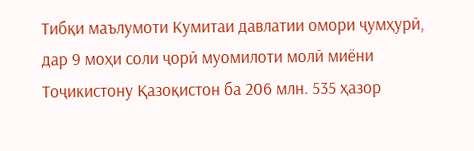Тибқи маълумоти Кумитаи давлатии омори ҷумҳурӣ, дар 9 моҳи соли ҷорӣ муомилоти молӣ миёни Тоҷикистону Қазоқистон ба 206 млн. 535 ҳазор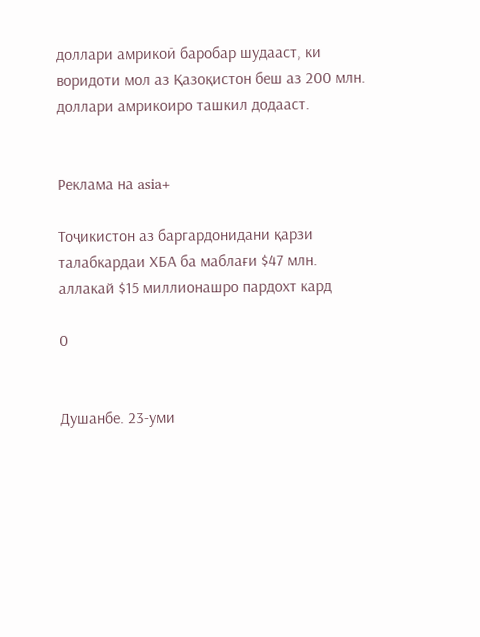доллари амрикоӣ баробар шудааст, ки воридоти мол аз Қазоқистон беш аз 200 млн. доллари амрикоиро ташкил додааст.


Реклама на asia+

Тоҷикистон аз баргардонидани қарзи талабкардаи ХБА ба маблағи $47 млн. аллакай $15 миллионашро пардохт кард

0


Душанбе. 23-уми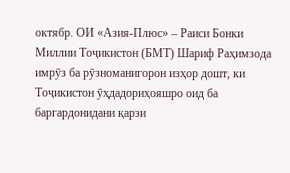октябр. ОИ «Азия-Плюс» – Раиси Бонки Миллии Тоҷикистон (БМТ) Шариф Раҳимзода имрӯз ба рӯзноманигорон изҳор дошт, ки Тоҷикистон ӯҳдадориҳояшро оид ба баргардонидани қарзи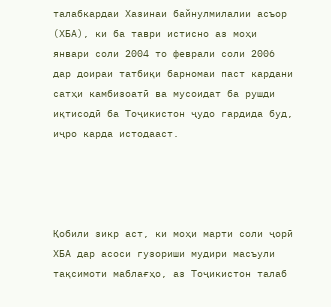талабкардаи Хазинаи байнулмилалии асъор (ХБА), ки ба таври истисно аз моҳи январи соли 2004 то феврали соли 2006 дар доираи татбиқи барномаи паст кардани сатҳи камбизоатӣ ва мусоидат ба рушди иқтисодӣ ба Тоҷикистон ҷудо гардида буд, иҷро карда истодааст.




Қобили зикр аст, ки моҳи марти соли ҷорӣ ХБА дар асоси гузориши мудири масъули тақсимоти маблағҳо, аз Тоҷикистон талаб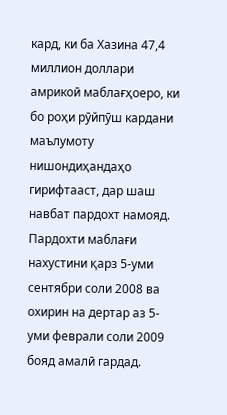кард, ки ба Хазина 47,4 миллион доллари амрикоӣ маблағҳоеро, ки бо роҳи рӯйпӯш кардани маълумоту нишондиҳандаҳо гирифтааст, дар шаш навбат пардохт намояд. Пардохти маблағи нахустини қарз 5-уми сентябри соли 2008 ва охирин на дертар аз 5-уми феврали соли 2009 бояд амалӣ гардад.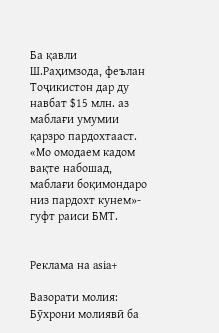Ба қавли Ш.Раҳимзода, феълан Тоҷикистон дар ду навбат $15 млн. аз маблағи умумии қарзро пардохтааст. «Мо омодаем кадом вақте набошад, маблағи боқимондаро низ пардохт кунем»- гуфт раиси БМТ.


Реклама на asia+

Вазорати молия: Бӯхрони молиявӣ ба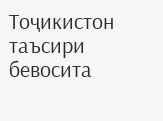Тоҷикистон таъсири бевосита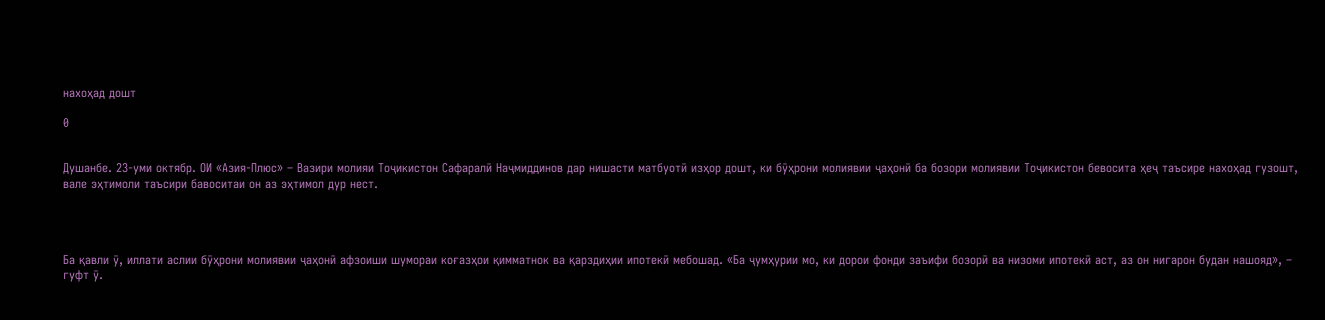нахоҳад дошт

0


Душанбе. 23-уми октябр. ОИ «Азия-Плюс» – Вазири молияи Тоҷикистон Сафаралӣ Наҷмиддинов дар нишасти матбуотӣ изҳор дошт, ки бӯҳрони молиявии ҷаҳонӣ ба бозори молиявии Тоҷикистон бевосита ҳеҷ таъсире нахоҳад гузошт, вале эҳтимоли таъсири бавоситаи он аз эҳтимол дур нест.




Ба қавли ӯ, иллати аслии бӯҳрони молиявии ҷаҳонӣ афзоиши шумораи коғазҳои қимматнок ва қарздиҳии ипотекӣ мебошад. «Ба ҷумҳурии мо, ки дорои фонди заъифи бозорӣ ва низоми ипотекӣ аст, аз он нигарон будан нашояд», – гуфт ӯ.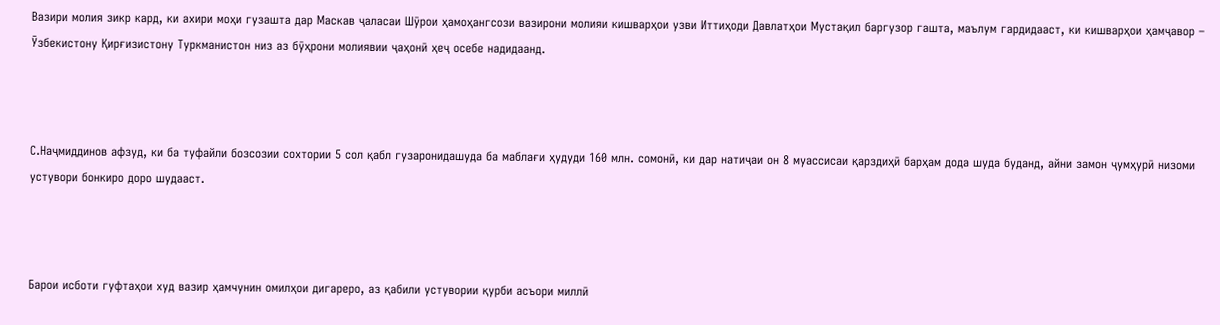Вазири молия зикр кард, ки ахири моҳи гузашта дар Маскав ҷаласаи Шӯрои ҳамоҳангсози вазирони молияи кишварҳои узви Иттиҳоди Давлатҳои Мустақил баргузор гашта, маълум гардидааст, ки кишварҳои ҳамҷавор – Ӯзбекистону Қирғизистону Туркманистон низ аз бӯҳрони молиявии ҷаҳонӣ ҳеҷ осебе надидаанд.



С.Наҷмиддинов афзуд, ки ба туфайли бозсозии сохтории 5 сол қабл гузаронидашуда ба маблағи ҳудуди 160 млн. сомонӣ, ки дар натиҷаи он 8 муассисаи қарздиҳӣ барҳам дода шуда буданд, айни замон ҷумҳурӣ низоми устувори бонкиро доро шудааст.



Барои исботи гуфтаҳои худ вазир ҳамчунин омилҳои дигареро, аз қабили устувории қурби асъори миллӣ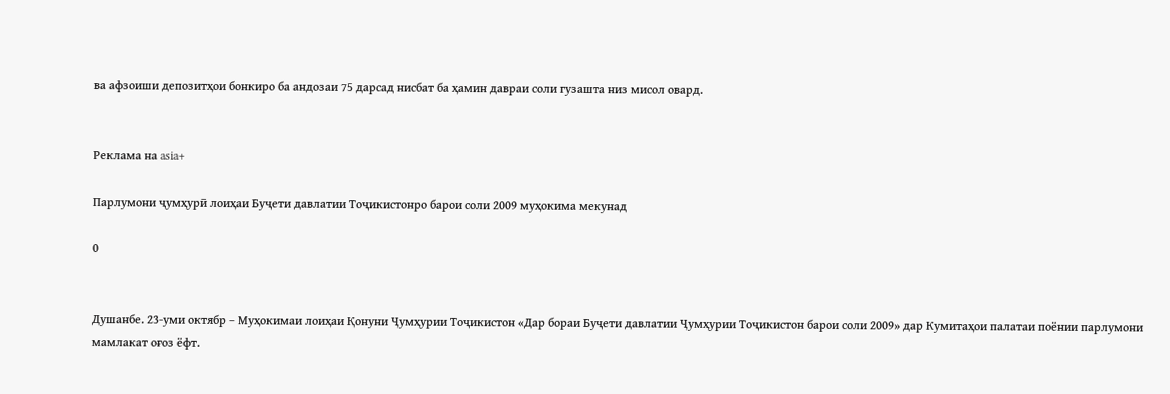ва афзоиши депозитҳои бонкиро ба андозаи 75 дарсад нисбат ба ҳамин давраи соли гузашта низ мисол овард.


Реклама на asia+

Парлумони ҷумҳурӣ лоиҳаи Буҷети давлатии Тоҷикистонро барои соли 2009 муҳокима мекунад

0


Душанбе. 23-уми октябр – Муҳокимаи лоиҳаи Қонуни Ҷумҳурии Тоҷикистон «Дар бораи Буҷети давлатии Ҷумҳурии Тоҷикистон барои соли 2009» дар Кумитаҳои палатаи поёнии парлумони мамлакат оғоз ёфт.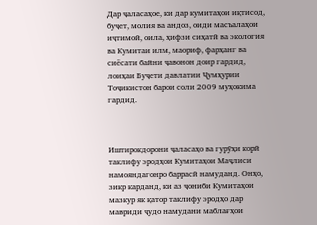Дар ҷаласаҳое, ки дар кумитаҳои иқтисод, буҷет, молия ва андоз, оиди масъалаҳои иҷтимоӣ, оила, ҳифзи сиҳатӣ ва экология ва Кумитаи илм, маориф, фарҳанг ва сиёсати байни ҷавонон доир гардид, лоиҳаи Буҷети давлатии Ҷумҳурии Тоҷикистон барои соли 2009 муҳокима гардид.



Иштирокдорони ҷаласаҳо ва гурӯҳи корӣ таклифу эродҳои Кумитаҳои Маҷлиси намояндагонро баррасӣ намуданд. Онҳо, зикр карданд, ки аз ҷониби Кумитаҳои мазкур як қатор таклифу эродҳо дар мавриди ҷудо намудани маблағҳои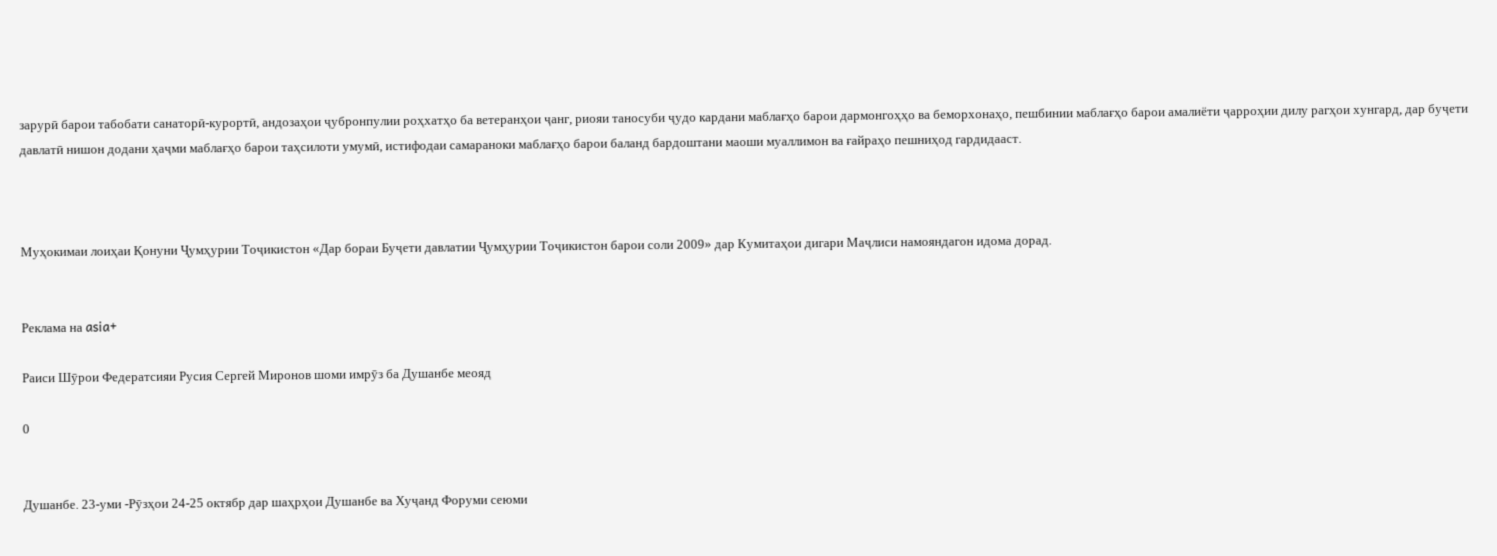зарурӣ барои табобати санаторӣ-курортӣ, андозаҳои ҷубронпулии роҳхатҳо ба ветеранҳои ҷанг, риояи таносуби ҷудо кардани маблағҳо барои дармонгоҳҳо ва беморхонаҳо, пешбинии маблағҳо барои амалиёти ҷарроҳии дилу рагҳои хунгард, дар буҷети давлатӣ нишон додани ҳаҷми маблағҳо барои таҳсилоти умумӣ, истифодаи самараноки маблағҳо барои баланд бардоштани маоши муаллимон ва ғайраҳо пешниҳод гардидааст.



Муҳокимаи лоиҳаи Қонуни Ҷумҳурии Тоҷикистон «Дар бораи Буҷети давлатии Ҷумҳурии Тоҷикистон барои соли 2009» дар Кумитаҳои дигари Маҷлиси намояндагон идома дорад.


Реклама на asia+

Раиси Шӯрои Федератсияи Русия Сергей Миронов шоми имрӯз ба Душанбе меояд

0


Душанбе. 23-уми -Рӯзҳои 24-25 октябр дар шаҳрҳои Душанбе ва Хуҷанд Форуми сеюми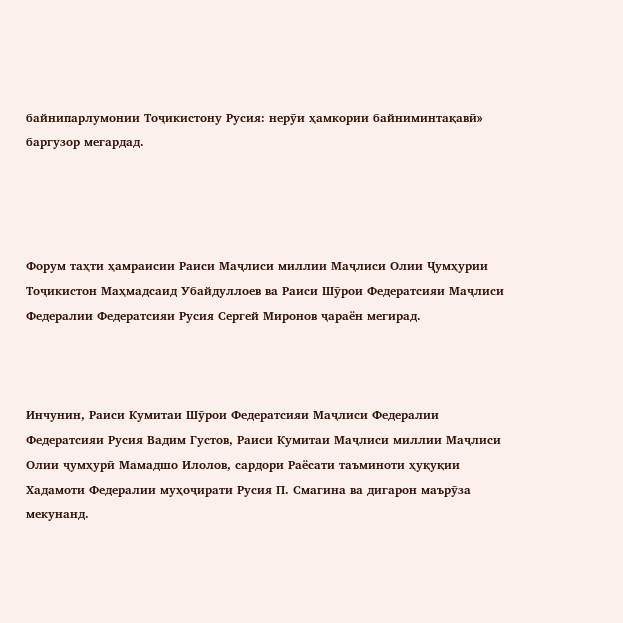байнипарлумонии Тоҷикистону Русия: нерӯи ҳамкории байниминтақавӣ» баргузор мегардад.




Форум таҳти ҳамраисии Раиси Маҷлиси миллии Маҷлиси Олии Ҷумҳурии Тоҷикистон Маҳмадсаид Убайдуллоев ва Раиси Шӯрои Федератсияи Маҷлиси Федералии Федератсияи Русия Сергей Миронов ҷараён мегирад.



Инчунин, Раиси Кумитаи Шӯрои Федератсияи Маҷлиси Федералии Федератсияи Русия Вадим Густов, Раиси Кумитаи Маҷлиси миллии Маҷлиси Олии ҷумҳурӣ Мамадшо Илолов, сардори Раёсати таъминоти ҳуқуқии Хадамоти Федералии муҳоҷирати Русия П. Смагина ва дигарон маърӯза мекунанд.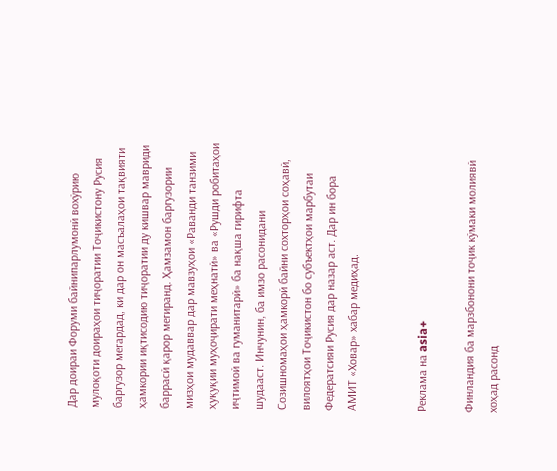Дар доираи Форуми байнипарлумонӣ вохӯрию мулоқоти доираҳои тиҷоратии Тоҷикистону Русия баргузор мегардад, ки дар он масъалаҳои тақвияти ҳамкории иқтисодию тиҷоратии ду кишвар мавриди баррасӣ қарор мегиранд. Ҳамзамон баргузории мизҳои мудаввар дар мавзуҳои «Раванди танзими ҳуқуқии муҳоҷирати меҳнатӣ» ва «Рушди робитаҳои иҷтимоӣ ва гуманитарӣ» ба нақша гирифта шудааст. Инчунин, ба имзо расонидани Созишномаҳои ҳамкорӣ байни сохторҳои соҳавӣ, вилоятҳои Тоҷикистон бо субъектҳои марбутаи Федератсияи Русия дар назар аст. Дар ин бора АМИТ «Ховар» хабар медиҳад.


Реклама на asia+

Финландия ба марзбонони тоҷик кӯмаки молиявӣ хоҳад расонд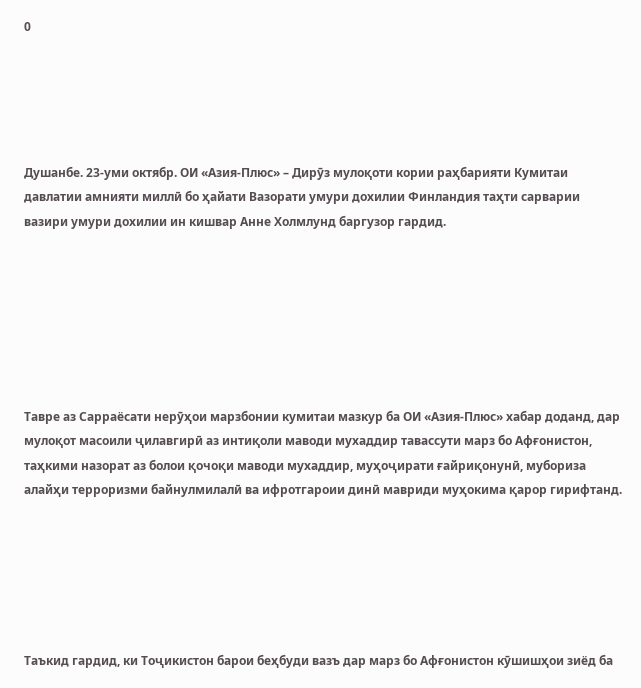0





Душанбе. 23-уми октябр. ОИ «Азия-Плюс» – Дирӯз мулоқоти кории раҳбарияти Кумитаи давлатии амнияти миллӣ бо ҳайати Вазорати умури дохилии Финландия таҳти сарварии вазири умури дохилии ин кишвар Анне Холмлунд баргузор гардид.







Тавре аз Сарраёсати нерӯҳои марзбонии кумитаи мазкур ба ОИ «Азия-Плюс» хабар доданд, дар мулоқот масоили ҷилавгирӣ аз интиқоли маводи мухаддир тавассути марз бо Афғонистон, таҳкими назорат аз болои қочоқи маводи мухаддир, муҳоҷирати ғайриқонунӣ, мубориза алайҳи терроризми байнулмилалӣ ва ифротгароии динӣ мавриди муҳокима қарор гирифтанд.






Таъкид гардид, ки Тоҷикистон барои беҳбуди вазъ дар марз бо Афғонистон кӯшишҳои зиёд ба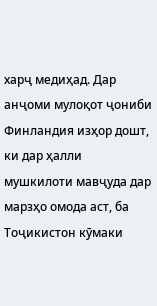харҷ медиҳад. Дар анҷоми мулоқот ҷониби Финландия изҳор дошт, ки дар ҳалли мушкилоти мавҷуда дар марзҳо омода аст, ба Тоҷикистон кӯмаки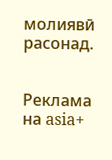молиявӣ расонад.


Реклама на asia+